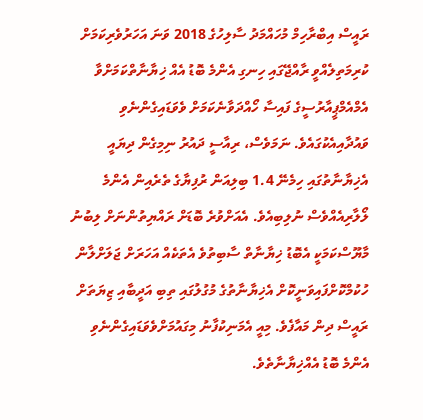ރައީސް އިބްރާހިމް މުހައްމަދު ސާލިހުގެ 2018 ވަނަ އަހަރުވެރިކަމަށް ކުރިމަތިލެއްވީ ރާއްޖޭގައި ހިނގި އެންމެ ބޮޑު އެއް ޚިޔާނާތްކަމަށްވާ އެމްއެމްޕީއާރުސީގެ ފައިސާ ހޯއްދަވާނެކަމަށް ވެވަޑައިގެންނެވި ވައުދާއިއެކުގައެވެ. ނަމަވެސް، ރިއާސީ ދައުރު ނިމިގެން ދިޔައީ އެޚިޔާނާތުގައި ހިމެނޭ 1.4 ބިލިއަން ރުފިޔާގެ ތެރެއިން އެންމެ ލޯލާރިއެއްވެސް ނުލިބިއެވެ. އެއަށްވުރެ ބޮޑަށް ރައްޔިތުންނަށް ލިބުނު މާޔޫސްކަމަކީ އެބޮޑު ޚިޔާނާތް ސާބިތުވެ އެތަކެއް އަހަރަށް ޖަލަށްލާން ހުކުމްކޮށްފައިވަނީކޮށް އެޚިޔާނާތުގެ މުގުލުގައި ތިބި އަދީބާއި ޒިޔަތަށް ރައީސް ދިން މައާފެވެ. މިއީ އެމަނިކުފާނު މިގައުމަށްވެވަޑައިގެންނެވި އެންމެ ބޮޑު އެއްޚިޔާނާތެވެ.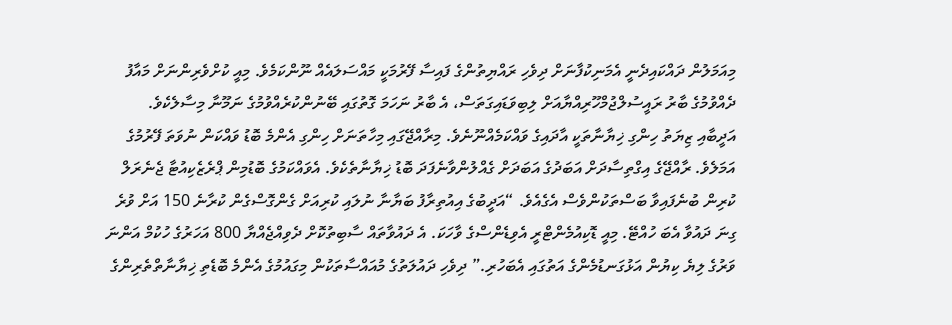މިއަމަލުން ދައްކައިދެނީ އެމަނިކުފާނަށް ދިވެހި ރައްޔިތުންގެ ފައިސާ ފޭރުމަކީ މައްސަލައެއް ނޫންކަމެވެ. މިއީ ކުށްވެރިންނަށް މައާފު ދެއްވުމުގެ ބާރު ރައީސުލްޖުމްހޫރިއްޔާއަށް ލިބިވަޑައިގަތަސް، އެ ބާރު ނަހަމަ ގޮތުގައި ބޭނުންކުރެއްވުމުގެ ނަމޫނާ މިސާލެކެވެ.
އަދީބާއި ޒިޔަތު ހިންގި ޚިޔާނާތަކީ އާދައިގެ ވައްކަމެއްނޫނެވެ. މިރާއްޖޭގައި މިހާތަނަށް ހިންގި އެންމެ ބޮޑު ވައްކަން ނުވަތަ ފޭރުމުގެ އަމަލެވެ. ރާއްޖޭގެ އިގްތިސާދަށް އަބަދުގެ އަބަދަށް ގެއްލުންވާނެފަދަ ބޮޑު ޚިޔާނާތެކެވެ. އެވައްކަމުގެ ބޮޑުމިން ޕްރެޒެކިއުޓާ ޖެނެރަލް ކުރިން ބުނެފައިވާ ބަސްތަކުންވެސް އެގެއެވެ. “އަދީބުގެ އިއުތިރާފު ބަޔާނާ ނުލައި ކުރިއަށް ގެންގޮސްގެން ކުރާނެ 150 އަށް ވުރެ ގިނަ ދައުވާ އެބަ ހުއްޓޭ. މިއީ ޑޮކިއުމެންޓްރީ އެވިޑެންސްގެ ވާހަކަ. އެ ދައުވާތައް ސާބިތުކޮށް ދެވިއްޖެއްޔާ 800 އަހަރުގެ ހުކުމް އަންނަ ވަރުގެ ލިޔެ ކިޔުން އަޅުގަނޑުމެންގެ އަތުގައި އެބަހުރި.” ދިވެހި ދައުލަތުގެ މުއައްސާތަކުން މިގައުމުގެ އެންމެ ބޮޑެތި ޚިޔާނާތްތެރިންގެ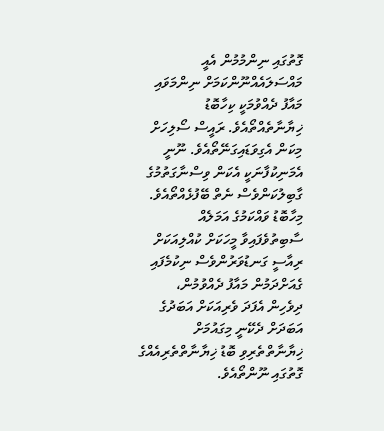ގޮތުގައި ނިންމުމުން އެއީ މައްސަލައެއްނޫންކަމަށް ނިންމަވައި މައާފު ދެއްވުމަކީ ކިހާބޮޑު ޚިޔާނާތެއްތޯއެވެ. ރައީސް ސޯލިހަށް މިކަން އެގިވަޑައިގަނޭތޯއެވެ. ނޫނީ އެމަނިކުފާނަކީ އެކަން ވިސްނާގަތުމުގެ ގާބިލުކަންވެސް ނެތް ބޭފުޅެއްތޯއެވެ.
މިހާބޮޑު ވައްކަމުގެ އަމަލެއް ސާބިތުވެފައިވާ މީހަކަށް ކުއްލިއަކަށް ރިއާސީ ގަނޑުވަރުންވެސް ނިކުމެފައި ގެއަށްދަމުން މައާފު ދެއްވުމުން، ދިވެހިން އެފަދަ ވެރިއަކަށް އަބަދުގެ އަބަދަށް ދެކޭނީ މިގައުމަށް ޚިޔާނާތްތެރިވި ބޮޑު ޚިޔާނާތްތެރިއެއްގެ ގޮތުގައި ނޫންތޯއެވެ.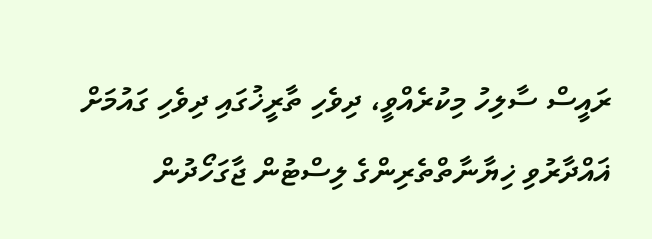ރައީސް ސާލިހު މިކުރެއްވީ، ދިވެހި ތާރީޚުގައި ދިވެހި ގައުމަށް ޣައްދާރުވި ޚިޔާނާތްތެރިންގެ ލިސްޓުން ޖާގަހޯދުން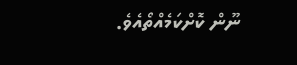ނޫން ކޮށްކަމެއްތޯއެވެ.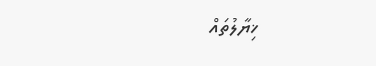ޚިޔާލުތައް